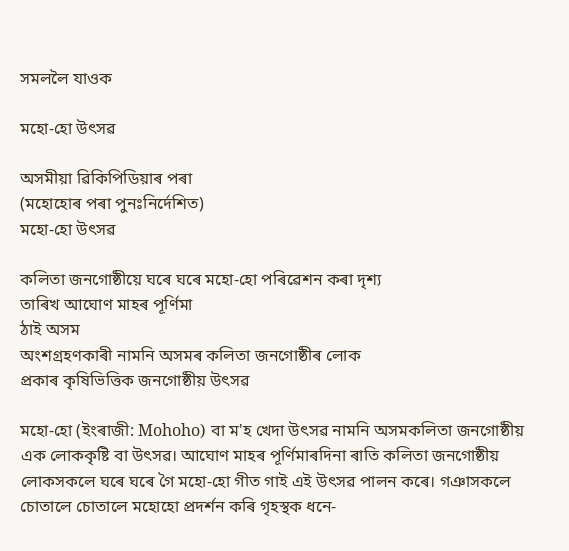সমললৈ যাওক

মহো-হো উৎসৱ

অসমীয়া ৱিকিপিডিয়াৰ পৰা
(মহোহোৰ পৰা পুনঃনিৰ্দেশিত)
মহো-হো উৎসৱ

কলিতা জনগোষ্ঠীয়ে ঘৰে ঘৰে মহো-হো পৰিৱেশন কৰা দৃশ্য
তাৰিখ আঘোণ মাহৰ পূৰ্ণিমা
ঠাই অসম
অংশগ্ৰহণকাৰী নামনি অসমৰ কলিতা জনগোষ্ঠীৰ লোক
প্ৰকাৰ কৃষিভিত্তিক জনগোষ্ঠীয় উৎসৱ

মহো-হো (ইংৰাজী: Mohoho) বা ম'হ খেদা উৎসৱ নামনি অসমকলিতা জনগোষ্ঠীয় এক লোককৃষ্টি বা উৎসৱ। আঘোণ মাহৰ পূৰ্ণিমাৰদিনা ৰাতি কলিতা জনগোষ্ঠীয় লোকসকলে ঘৰে ঘৰে গৈ মহো-হো গীত গাই এই উৎসৱ পালন কৰে। গঞাসকলে চোতালে চোতালে মহোহো প্ৰদৰ্শন কৰি গৃহস্থক ধনে-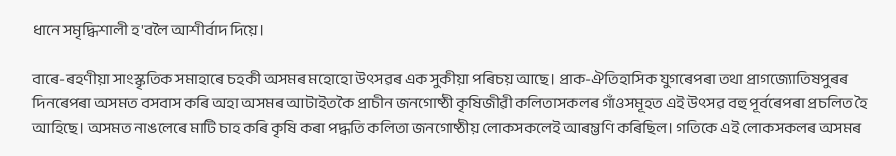ধানে সমৃদ্ধিশালী হ'বলৈ আশীৰ্বাদ দিয়ে।

বাৰে-ৰহণীয়া সাংস্কৃতিক সমাহাৰে চহকী অসমৰ মহোহো উৎসৱৰ এক সুকীয়া পৰিচয় আছে। প্ৰাক-ঐতিহাসিক যুগৰেপৰা তথা প্ৰাগজ্যোতিষপুৰৰ দিনৰেপৰা অসমত বসবাস কৰি অহা অসমৰ আটাইতকৈ প্ৰাচীন জনগোষ্ঠী কৃষিজীৱী কলিতাসকলৰ গাঁওসমূহত এই উৎসৱ বহু পূৰ্বৰেপৰা প্ৰচলিত হৈ আহিছে। অসমত নাঙলেৰে মাটি চাহ কৰি কৃষি কৰা পদ্ধতি কলিতা জনগোষ্ঠীয় লোকসকলেই আৰম্ভণি কৰিছিল। গতিকে এই লোকসকলৰ অসমৰ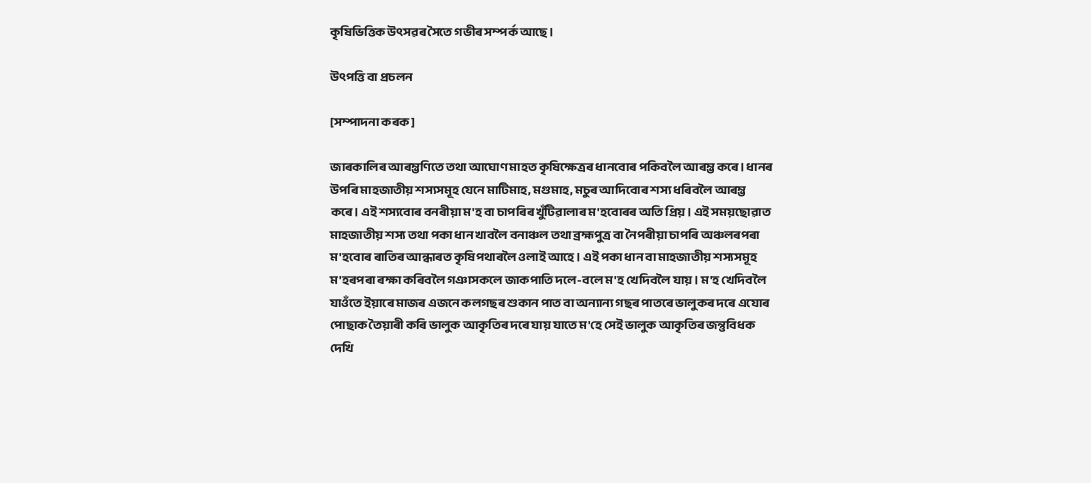কৃষিভিত্তিক উৎসৱৰ সৈতে গভীৰ সম্পৰ্ক আছে।

উৎপত্তি বা প্ৰচলন

[সম্পাদনা কৰক]

জাৰকালিৰ আৰম্ভণিতে তথা আঘোণ মাহত কৃষিক্ষেত্ৰৰ ধানবোৰ পকিবলৈ আৰম্ভ কৰে। ধানৰ উপৰি মাহজাতীয় শস্যসমূহ যেনে মাটিমাহ, মগুমাহ, মচুৰ আদিবোৰ শস্য ধৰিবলৈ আৰম্ভ কৰে। এই শস্যবোৰ বনৰীয়া ম'হ বা চাপৰিৰ খুঁটিৱালাৰ ম'হবোৰৰ অতি প্ৰিয়। এই সময়ছোৱাত মাহজাতীয় শস্য তথা পকা ধান খাবলৈ বনাঞ্চল তথা ব্ৰহ্মপুত্ৰ বা নৈপৰীয়া চাপৰি অঞ্চলৰপৰা ম'হবোৰ ৰাতিৰ আন্ধাৰত কৃষিপথাৰলৈ ওলাই আহে। এই পকা ধান বা মাহজাতীয় শস্যসমূহ ম'হৰপৰা ৰক্ষা কৰিবলৈ গঞাসকলে জাকপাতি দলে-বলে ম'হ খেদিবলৈ যায়। ম'হ খেদিবলৈ যাওঁতে ইয়াৰে মাজৰ এজনে কলগছৰ শুকান পাত বা অন্যান্য গছৰ পাতৰে ভালুকৰ দৰে এযোৰ পোছাক তৈয়াৰী কৰি ভালুক আকৃতিৰ দৰে যায় যাতে ম'হে সেই ভালুক আকৃতিৰ জন্তুবিধক দেখি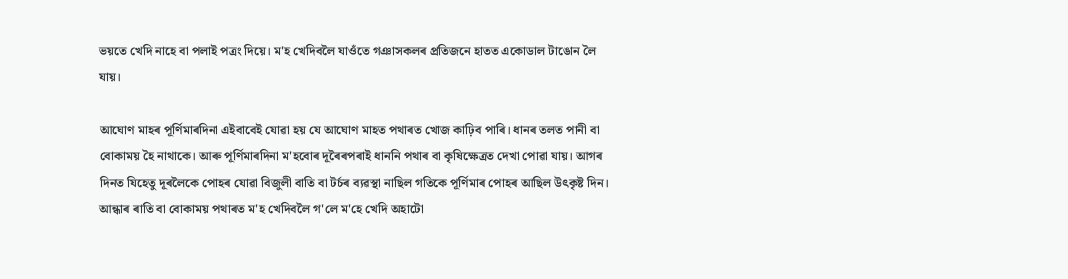ভয়তে খেদি নাহে বা পলাই পত্ৰং দিয়ে। ম'হ খেদিবলৈ যাওঁতে গঞাসকলৰ প্ৰতিজনে হাতত একোডাল টাঙোন লৈ যায়।

আঘোণ মাহৰ পূৰ্ণিমাৰদিনা এইবাবেই যোৱা হয় যে আঘোণ মাহত পথাৰত খোজ কাঢ়িব পাৰি। ধানৰ তলত পানী বা বোকাময় হৈ নাথাকে। আৰু পূৰ্ণিমাৰদিনা ম'হবোৰ দূৰৈৰপৰাই ধাননি পথাৰ বা কৃষিক্ষেত্ৰত দেখা পোৱা যায়। আগৰ দিনত যিহেতু দূৰলৈকে পোহৰ যোৱা বিজুলী বাতি বা টৰ্চৰ ব্যৱস্থা নাছিল গতিকে পূৰ্ণিমাৰ পোহৰ আছিল উৎকৃষ্ট দিন। আন্ধাৰ ৰাতি বা বোকাময় পথাৰত ম'হ খেদিবলৈ গ'লে ম'হে খেদি অহাটো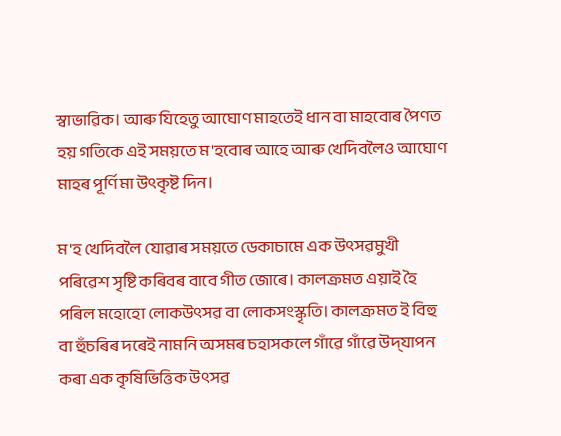স্বাভাৱিক। আৰু যিহেতু আঘোণ মাহতেই ধান বা মাহবোৰ পৈণত হয় গতিকে এই সময়তে ম'হবোৰ আহে আৰু খেদিবলৈও আঘোণ মাহৰ পূৰ্ণিমা উৎকৃষ্ট দিন।

ম'হ খেদিবলৈ যোৱাৰ সময়তে ডেকাচামে এক উৎসৱমুখী পৰিৱেশ সৃষ্টি কৰিবৰ বাবে গীত জোৰে। কালক্ৰমত এয়াই হৈ পৰিল মহোহো লোকউৎসৱ বা লোকসংস্কৃতি। কালক্ৰমত ই বিহু বা হুঁচৰিৰ দৰেই নামনি অসমৰ চহাসকলে গাঁৱে গাঁৱে উদ্‌যাপন কৰা এক কৃষিভিত্তিক উৎসৱ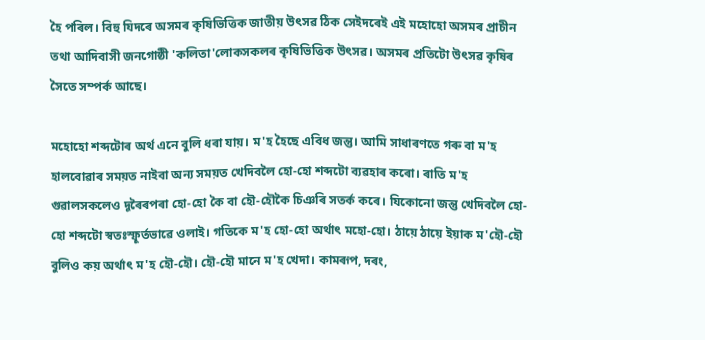হৈ পৰিল। বিহু যিদৰে অসমৰ কৃষিভিত্তিক জাতীয় উৎসৱ ঠিক সেইদৰেই এই মহোহো অসমৰ প্ৰাচীন তথা আদিবাসী জনগোষ্ঠী 'কলিতা'লোকসকলৰ কৃষিভিত্তিক উৎসৱ। অসমৰ প্ৰতিটো উৎসৱ কৃষিৰ সৈতে সম্পৰ্ক আছে।

মহোহো শব্দটোৰ অৰ্থ এনে বুলি ধৰা যায়। ম'হ হৈছে এবিধ জন্তু। আমি সাধাৰণতে গৰু বা ম'হ হালবোৱাৰ সময়ত নাইবা অন্য সময়ত খেদিবলৈ হো-হো শব্দটো ব্যৱহাৰ কৰো। ৰাতি ম'হ গুৱালসকলেও দূৰৈৰপৰা হো-হো কৈ বা হৌ-হৌকৈ চিঞৰি সতৰ্ক কৰে। যিকোনো জন্তু খেদিবলৈ হো-হো শব্দটো স্বতঃস্ফূৰ্তভাৱে ওলাই। গতিকে ম'হ হো-হো অৰ্থাৎ মহো-হো। ঠায়ে ঠায়ে ইয়াক ম'হৌ-হৌ বুলিও কয় অৰ্থাৎ ম'হ হৌ-হৌ। হৌ-হৌ মানে ম'হ খেদা। কামৰূপ, দৰং,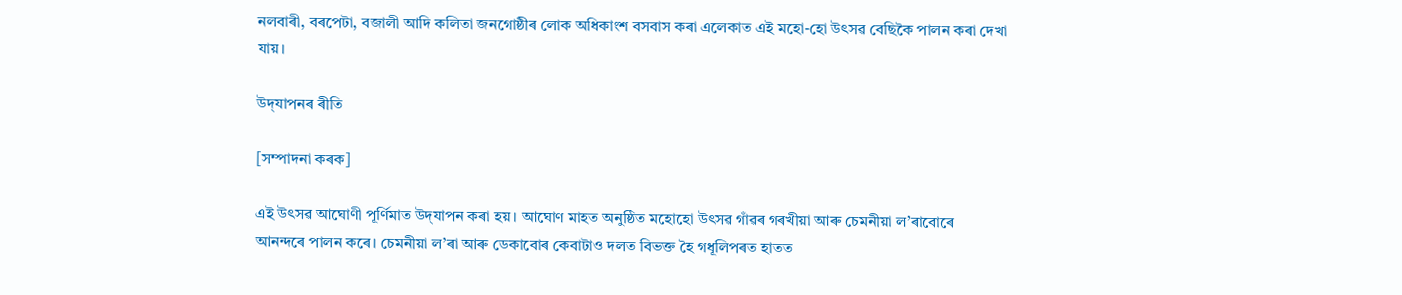নলবাৰী, বৰপেটা, বজালী আদি কলিতা জনগোষ্ঠীৰ লোক অধিকাংশ বসবাস কৰা এলেকাত এই মহো-হো উৎসৱ বেছিকৈ পালন কৰা দেখা যায়।

উদ্‌যাপনৰ ৰীতি

[সম্পাদনা কৰক]

এই উৎসৱ আঘোণী পূৰ্ণিমাত উদ্‌যাপন কৰা হয়। আঘোণ মাহত অনুষ্ঠিত মহোহো উৎসৱ গাঁৱৰ গৰখীয়া আৰু চেমনীয়া ল’ৰাবোৰে আনন্দৰে পালন কৰে। চেমনীয়া ল’ৰা আৰু ডেকাবোৰ কেবাটাও দলত বিভক্ত হৈ গধূলিপৰত হাতত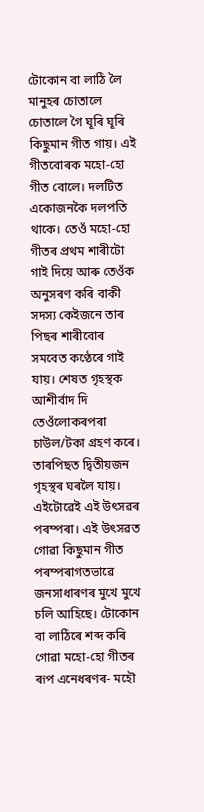টোকোন বা লাঠি লৈ মানুহৰ চোতালে চোতালে গৈ ঘূৰি ঘূৰি কিছুমান গীত গায়। এই গীতবোৰক মহো-হো গীত বোলে। দলটিত একোজনকৈ দলপতি থাকে। তেওঁ মহো-হো গীতৰ প্ৰথম শাৰীটো গাই দিয়ে আৰু তেওঁক অনুসৰণ কৰি বাকী সদস্য কেইজনে তাৰ পিছৰ শাৰীবোৰ সমবেত কণ্ঠেৰে গাই যায়। শেষত গৃহস্থক আশীৰ্বাদ দি তেওঁলোকৰপৰা চাউল/টকা গ্ৰহণ কৰে। তাৰপিছত দ্বিতীয়জন গৃহস্থৰ ঘৰলৈ যায়। এইটোৱেই এই উৎসৱৰ পৰম্পৰা। এই উৎসৱত গোৱা কিছুমান গীত পৰম্পৰাগতভাৱে জনসাধাৰণৰ মুখে মুখে চলি আহিছে। টোকোন বা লাঠিৰে শব্দ কৰি গোৱা মহো-হো গীতৰ ৰূপ এনেধৰণৰ- মহৌ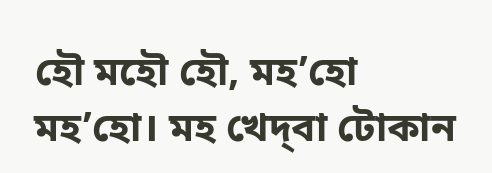হৌ মহৌ হৌ, মহ’হো মহ’হো। মহ খেদ্‌বা টোকান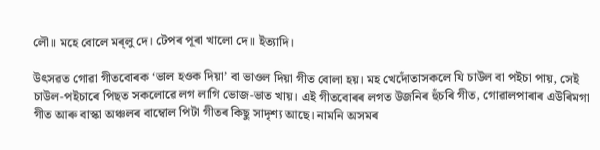লৌ॥ মহে বোলে মৰ্‌লু দে। টেপৰ পূৰা খালো দে॥ ইত্যাদি।

উৎসৱত গোৱা গীতবোৰক ‘ভাল হওক দিয়া’ বা ভাওল দিয়া গীত বোলা হয়। মহ খেদোঁতাসকলে যি চাউল বা পইচা পায়, সেই চাউল-পইচাৰে পিছত সকলোৱে লগ লাগি ভোজ-ভাত খায়। এই গীতবোৰৰ লগত উজনিৰ হুঁচৰি গীত, গোৱালপাৰাৰ এউৰিমগা গীত আৰু বাস্কা অঞ্চলৰ বাম্বোল পিটা গীতৰ কিছু সাদৃশ্য আছে। নামনি অসমৰ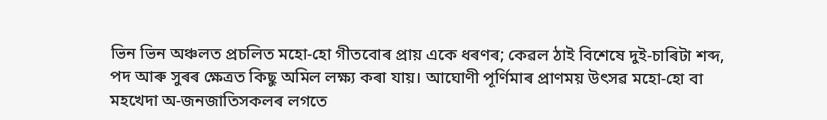ভিন ভিন অঞ্চলত প্ৰচলিত মহো-হো গীতবোৰ প্ৰায় একে ধৰণৰ; কেৱল ঠাই বিশেষে দুই-চাৰিটা শব্দ, পদ আৰু সুৰৰ ক্ষেত্ৰত কিছু অমিল লক্ষ্য কৰা যায়। আঘোণী পূৰ্ণিমাৰ প্ৰাণময় উৎসৱ মহো-হো বা মহখেদা অ-জনজাতিসকলৰ লগতে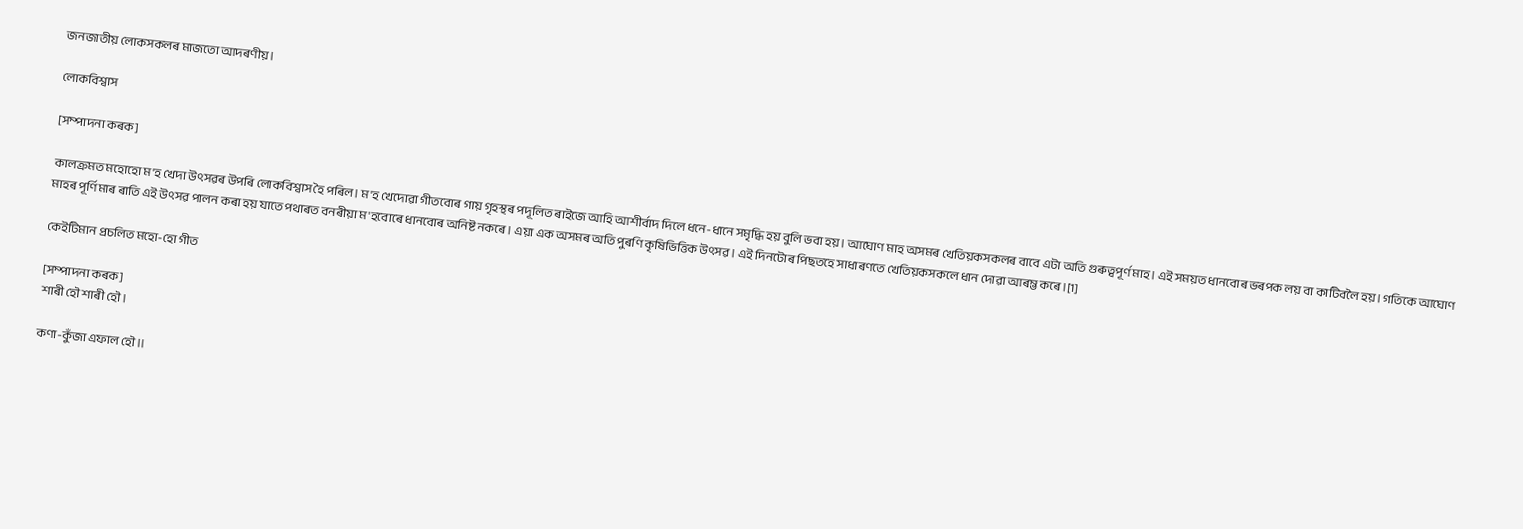জনজাতীয় লোকসকলৰ মাজতো আদৰণীয়।

লোকবিশ্বাস

[সম্পাদনা কৰক]

কালক্ৰমত মহোহো ম'হ খেদা উৎসৱৰ উপৰি লোকবিশ্বাস হৈ পৰিল। ম'হ খেদোৱা গীতবোৰ গায় গৃহস্থৰ পদূলিত ৰাইজে আহি আশীৰ্বাদ দিলে ধনে-ধানে সমৃদ্ধি হয় বুলি ভবা হয়। আঘোণ মাহ অসমৰ খেতিয়কসকলৰ বাবে এটা অতি গুৰুত্বপূৰ্ণ মাহ। এই সময়ত ধানবোৰ ভৰপক লয় বা কাটিবলৈ হয়। গতিকে আঘোণ মাহৰ পূৰ্ণিমাৰ ৰাতি এই উৎসৱ পালন কৰা হয় যাতে পথাৰত বনৰীয়া ম'হবোৰে ধানবোৰ অনিষ্ট নকৰে। এয়া এক অসমৰ অতি পুৰণি কৃষিভিত্তিক উৎসৱ। এই দিনটোৰ পিছতহে সাধাৰণতে খেতিয়কসকলে ধান দোৱা আৰম্ভ কৰে।[1]

কেইটিমান প্ৰচলিত মহো-হো গীত

[সম্পাদনা কৰক]
শাৰী হৌ শাৰী হৌ।

কণা-কুঁজা এফাল হৌ॥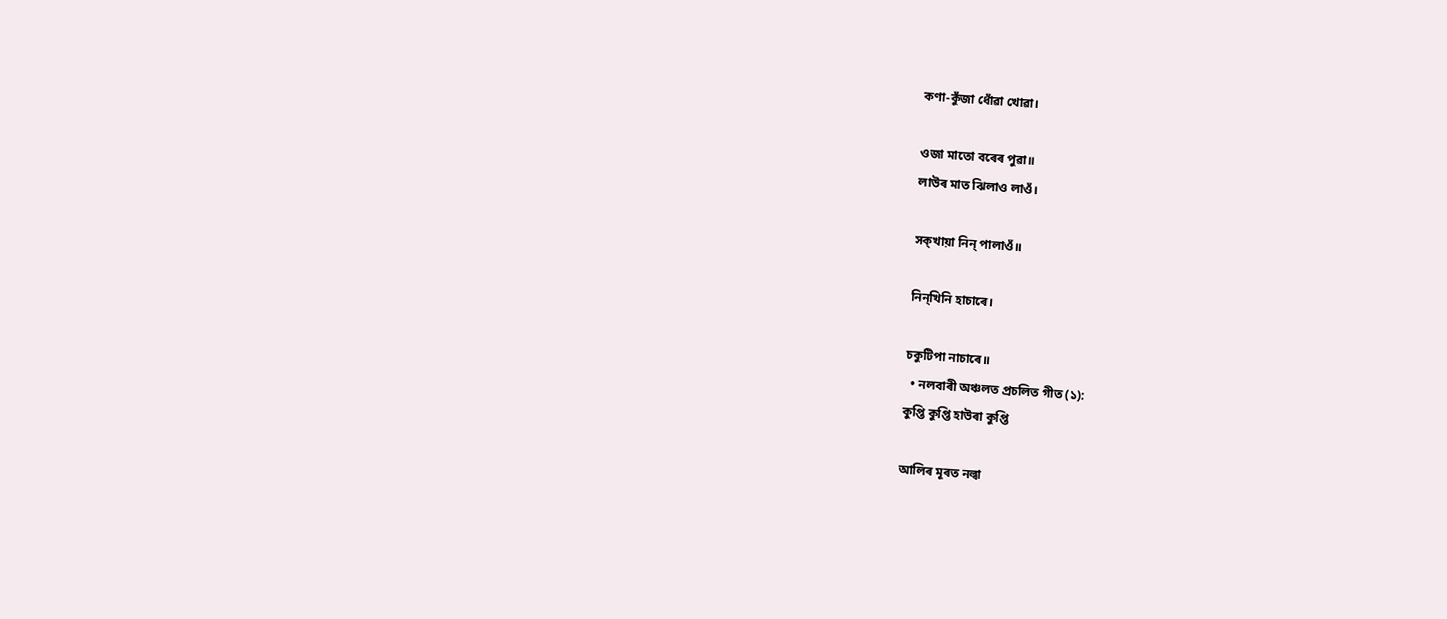কণা-কুঁজা ধোঁৱা খোৱা।

ওজা মাতো বৰেৰ পুৱা॥
লাউৰ মাত ঝিলাও লাওঁ।

সক্খায়া নিন্ পালাওঁ॥

নিন্খিনি হাচাৰে।

চকুটিপা নাচাৰে॥
  • নলবাৰী অঞ্চলত প্ৰচলিত গীত (১):
কুপ্তি কুপ্তি হাউৰা কুপ্তি

আলিৰ মূৰত নল্বা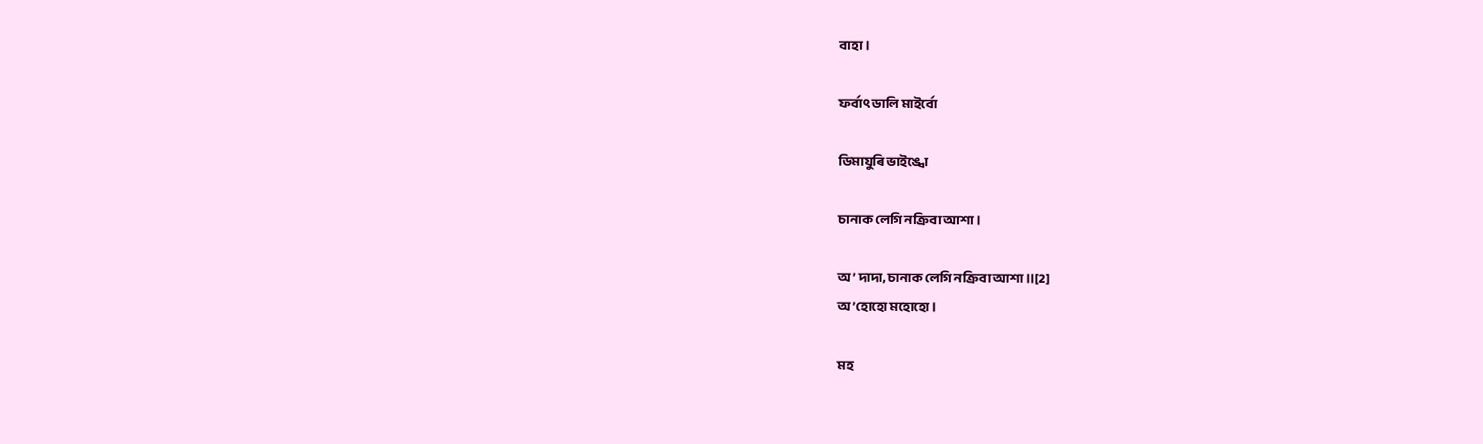বাহা।

ফৰ্বাৎ ডালি মাইৰ্বো

ডিমাযুৰি ভাইঙ্বো

চানাক লেগি নক্ৰিবা আশা।

অ’ দাদা, চানাক লেগি নক্ৰিবা আশা॥[2]
অ’হোহো মহোহো।

মহ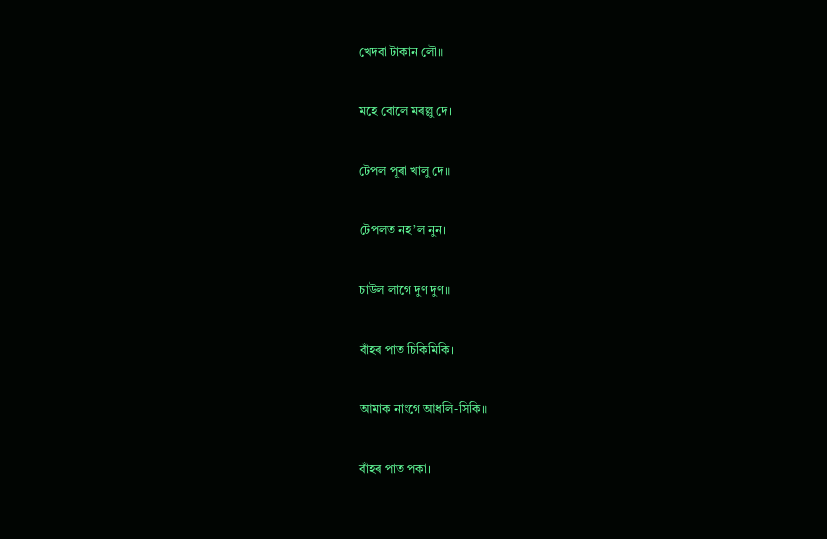খেদবা টাকান লৌ॥

মহে বোলে মৰল্লু দে।

টেপল পূৰা খালু দে॥

টেপলত নহ’ল নুন।

চাউল লাগে দুণ দুণ॥

বাঁহৰ পাত চিকিমিকি।

আমাক নাংগে আধলি-সিকি॥

বাঁহৰ পাত পকা।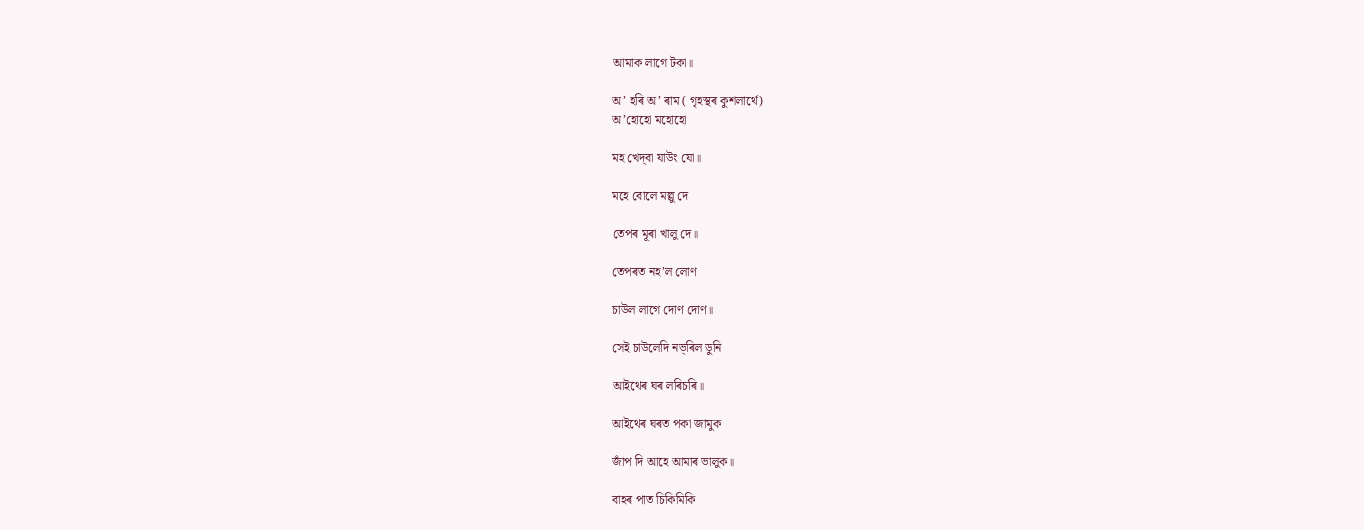আমাক লাগে টকা॥

অ’ হৰি অ’ ৰাম ( গৃহস্থৰ কুশলাৰ্থে)
অ’হোহো মহোহো

মহ খেদ্‌বা যাউং যো॥

মহে বোলে মল্লু দে

তেপৰ মূৰা খালু দে॥

তেপৰত নহ’ল লোণ

চাউল লাগে দোণ দোণ॥

সেই চাউলেদি নভ্‌ৰিল ডুনি

আইথেৰ ঘৰ লৰিচৰি॥

আইথেৰ ঘৰত পকা জামুক

জাঁপ দি আহে আমাৰ ভালুক॥

বাহৰ পাত চিকিমিকি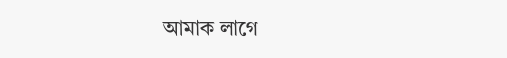আমাক লাগে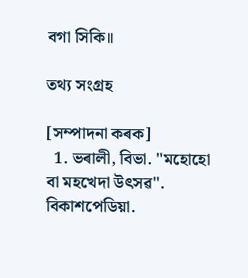বগা সিকি॥

তথ্য সংগ্ৰহ

[সম্পাদনা কৰক]
  1. ভৰালী, বিভা. "মহোহো বা মহখেদা উৎসৱ". বিকাশপেডিয়া.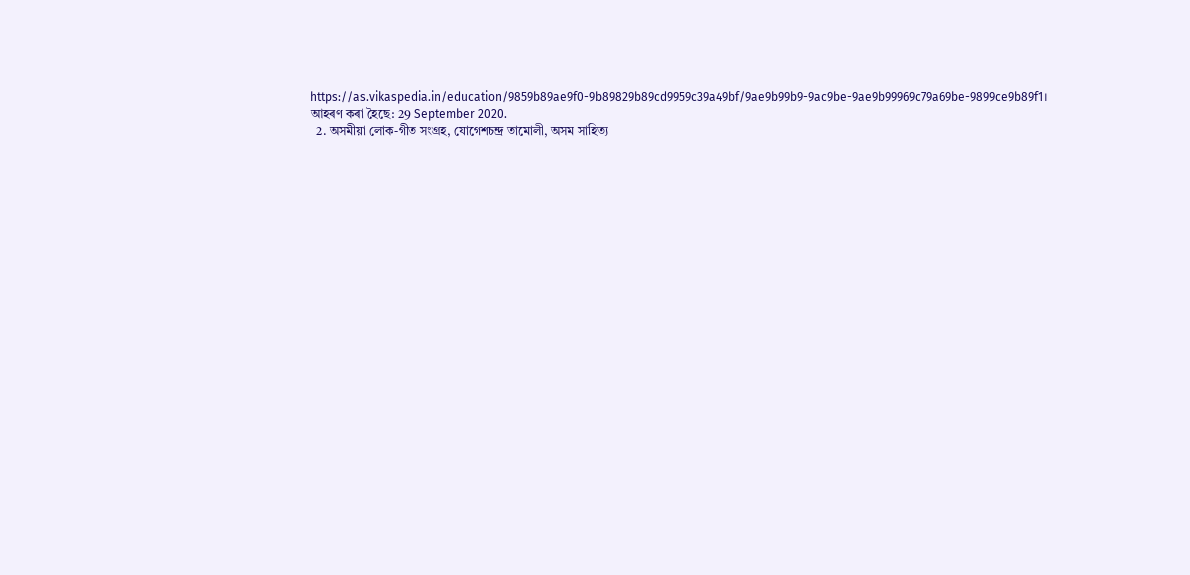https://as.vikaspedia.in/education/9859b89ae9f0-9b89829b89cd9959c39a49bf/9ae9b99b9-9ac9be-9ae9b99969c79a69be-9899ce9b89f1। আহৰণ কৰা হৈছে: 29 September 2020.
  2. অসমীয়া লোক-গীত সংগ্ৰহ, যোগেশচন্দ্ৰ তামোলী, অসম সাহিত্য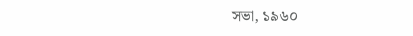সভা, ১৯৬০